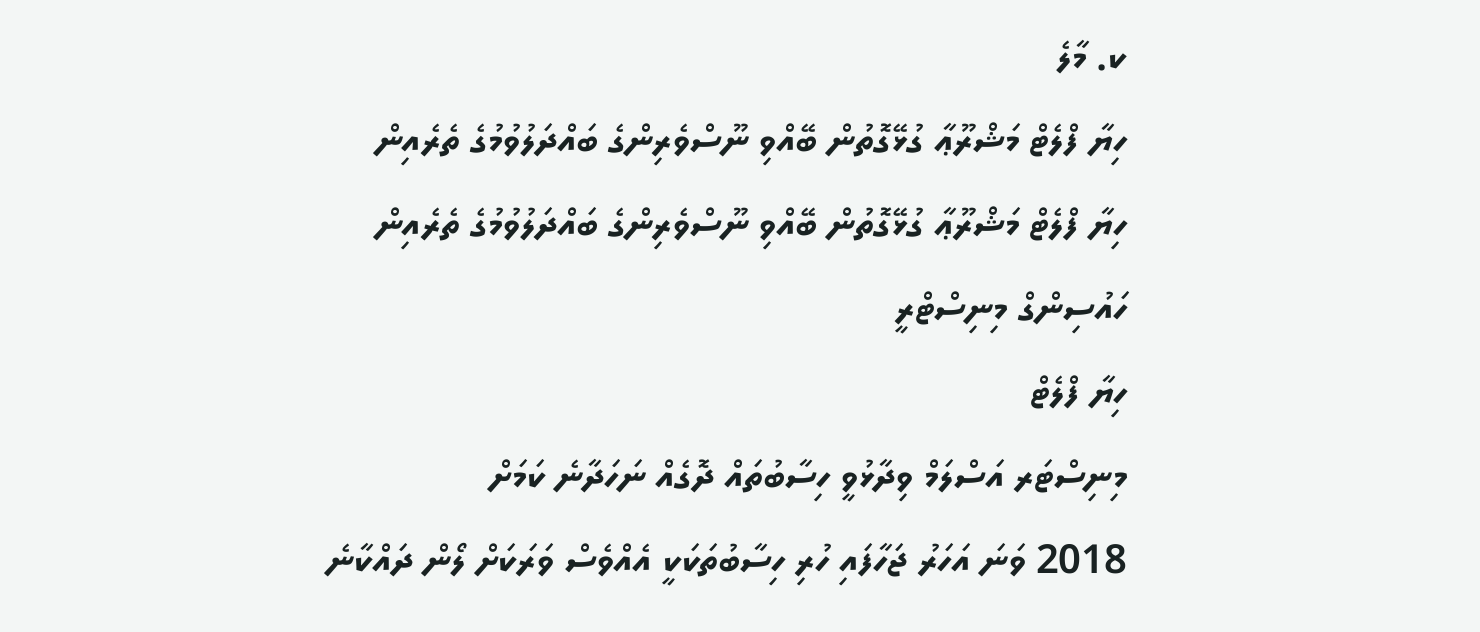ކ. މާލެ
ހިޔާ ފްލެޓް މަޝްރޫޢާ ގުޅޭގޮތުން ބޭއްވި ނޫސްވެރިންގެ ބައްދަލުވުމުގެ ތެރެއިން
ހިޔާ ފްލެޓް މަޝްރޫޢާ ގުޅޭގޮތުން ބޭއްވި ނޫސްވެރިންގެ ބައްދަލުވުމުގެ ތެރެއިން
ހައުސިންގް މިނިސްޓްރީ
ހިޔާ ފްލެޓް
މިނިސްޓަރ އަސްލަމް ވިދާޅުވީ ހިސާބުތައް ދޮގެއް ނަހަދާނެ ކަމަށް
2018 ވަނަ އަހަރު ޖަހާފައި ހުރި ހިސާބުތަކަކީ އެއްވެސް ވަރަކަށް ލޯން ދައްކާނެ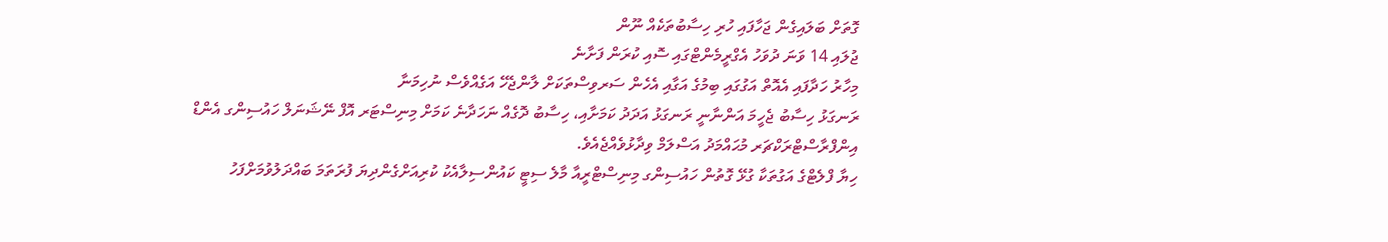ގޮތަށް ބަލައިގެން ޖަހާފައި ހުރި ހިސާބުތަކެއް ނޫން
ޖުލައި 14 ވަނަ ދުވަހު އެގްރީމެންޓްގައި ސޮއި ކުރަން ފަށާނެ
މިހާރު ހަދާފައި އެއޮތް އަގުގައި ބިމުގެ އަގާއި އެހެން ސަރވިސްތަކަށް ލާންޖެހޭ އަގެއްވެސް ނުހިމަނާ
ރަނގަޅު ހިސާބު ޖެހީމަ އަންނާނީ ރަނގަޅު އަދަދު ކަމަށާއި، ހިސާބު ދޮގެއް ނަހަދާނެ ކަމަށް މިނިސްޓަރ އޮފް ނޭޝަނަލް ހައުސިންގ އެންޑް އިންފްރާސްޓްރަކްޗަރ މުޙައްމަދު އަސްލަމް ވިދާޅުވެއްޖެއެވެ.
ހިޔާ ފްލެޓްގެ އަގުތަކާ ގުޅޭ ގޮތުން ހައުސިންގ މިނިސްޓްރީއާ މާލެ ސިޓީ ކައުންސިލާއެކު ކުރިއަށްގެންދިޔަ ފުރަތަމަ ބައްދަލުވުމަށްފަހު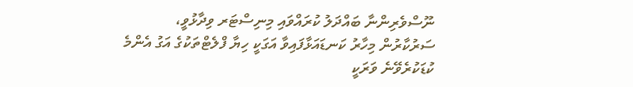ނޫސްވެރިންނާ ބައްދަލު ކުރައްވައި މިނިސްޓަރ ވިދާޅުވީ، ސަރުކާރުން މިހާރު ކަނޑައަޅާފައިވާ އަގަކީ ހިޔާ ފްލެޓްތަކުގެ އަގު އެންމެ ކުޑަކުރެވޭނެ ވަރަކީ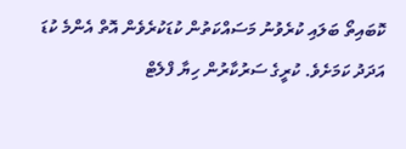ކޮބައިތޯ ބަލައި ކުރެވުނު މަސައްކަތުން ކުޑަކުރެވެން އޮތް އެންމެ ކުޑަ އަދަދު ކަމަށެވެ. ކުރީގެ ސަރުކާރުން ހިޔާ ފްލެޓް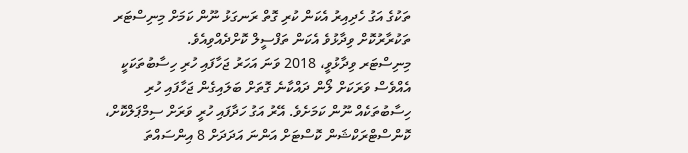ތަކުގެ އަގު ހެދިއިރު އެކަން ކުރި ގޮތް ރަނގަޅު ނޫން ކަމަށް މިނިސްޓަރ ތަކުރާރުކޮށް ވިދާޅުވެ އެކަން ތަފްސީލް ކޮށްދެއްވިއެވެ.
މިނިސްޓަރ ވިދާޅުވީ، 2018 ވަނަ އަހަރު ޖަހާފައި ހުރި ހިސާބުތަކަކީ އެއްވެސް ވަރަކަށް ލޯން ދައްކާނެ ގޮތަށް ބަލައިގެން ޖަހާފައި ހުރި ހިސާބުތަކެއް ނޫން ކަމަށެވެ. އޭރު އަގު ހަދާފައި ހުރީ ވަރަށް ސިމްޕަލްކޮށް، ކޮންސްޓްރަކްޝަން ކޮސްޓަށް އަންނަ އަދަދަށް 8 އިންސައްތަ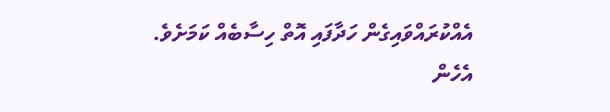އެއްކުރައްވައިގެން ހަދާފައި އޮތް ހިސާބެއް ކަމަށެވެ.
އެހެން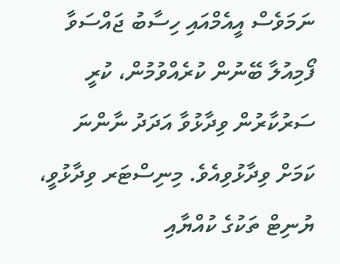ނަމަވެސް އީއެމްއައި ހިސާބު ޖައްސަވާ ފޯމިއުލާ ބޭނުން ކުރެއްވުމުން، ކުރީ ސަރުކާރުން ވިދާޅުވާ އަދަދު ނާންނަ ކަމަށް ވިދާޅުވިއެވެ. މިނިސްޓަރ ވިދާޅުވީ، ޔުނިޓް ތަކުގެ ކުއްޔާއި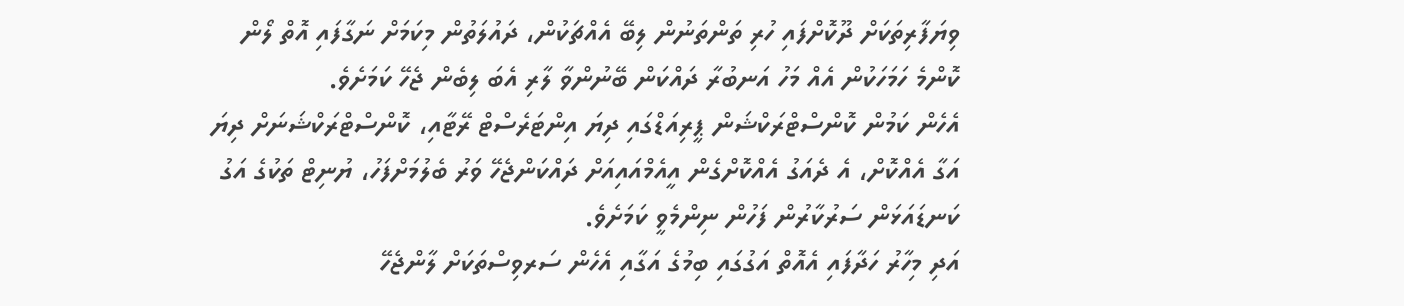ވިޔަފާރިތަކަށް ދޫކޮށްފައި ހުރި ތަންތަނުން ލިބޭ އެއްޗަކުން، ދައުލަތުން މިކަމަށް ނަގާފައި އޮތް ލޯން ކޮންމެ ހަމަހަކުން އެއް މަހު އަނބުރާ ދައްކަން ބޭނުންވާ ލާރި އެބަ ލިބެން ޖެހޭ ކަމަށެވެ.
އެހެން ކަމުން ކޮންސްޓްރަކްޝަން ޕީރިއަޑްގައި ދިޔަ އިންޓަރެސްޓް ރޭޓާއި، ކޮންސްޓްރަކްޝަނަށް ދިޔަ އަގާ އެއްކޮށް، އެ ދެއަގު އެއްކޮށްގެން އީއެމްއައިއަށް ދައްކަންޖެހޭ ވަރު ބެލުމަށްފަހު، ޔުނިޓް ތަކުގެ އަގު ކަނޑައަޅަން ސަރުކާރުން ފަހުން ނިންމެވީ ކަމަށެވެ.
އަދި މިހާރު ހަދާފައި އެއޮތް އަގުގައި ބިމުގެ އަގާއި އެހެން ސަރވިސްތަކަށް ލާންޖެހޭ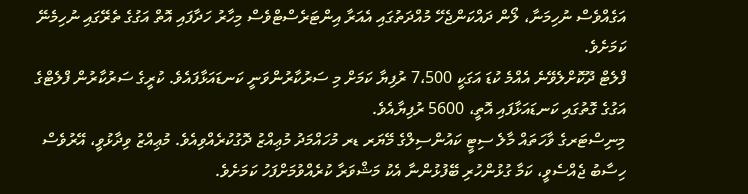އަގެއްވެސް ނުހިމަނާ، ލޯން ދައްކަންޖެހޭ މުއްދަތުގައި އެއަރާ އިންޓަރެސްޓްވެސް މިހާރު ހަދާފައި އޮތް އަގުގެ ތެރޭގައި ނުހިމެނޭ ކަމަށެވެ.
ފްލެޓް ދޫކޮށްލެވޭނެ އެއްމެ ކުޑަ އަގަކީ 7،500 ރުފިޔާ ކަމަށް މި ސަރުކާރުންވަނީ ކަނޑައަޅާފައެވެ. ކުރީގެ ސަރުކާރުން ފްލެޓްގެ އަގުގެ ގޮތުގައި ކަނޑައަޅާފައި އޮތީ، 5600 ރުފިޔާއެވެ.
މިނިސްޓަރގެ ވާހަތައް މާލެ ސިޓީ ކައުންސިލްގެ މޭޔަރ ޑރ މުހައްމަދު މުޢިއްޒު ދޮގުކުރެއްވިއެވެ. މުޢިއްޒު ވިދާޅުވީ، އޭރުވެސް ހިސާބު ޖެއްސެވީ، ކަމާ ގުޅުންހުރި ބޭފުޅުންނާ އެކު މަޝްވަރާ ކުރެއްވުމަށްފަހު ކަމަށެވެ.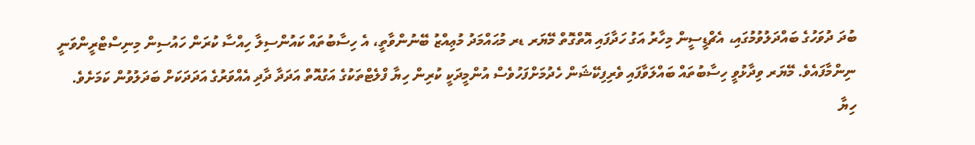ބުދަ ދުވަހުގެ ބައްދަލުވުމުގައި، އެޗްޑީސީން މިހާރު އަގު ހަދާފައި އޮތްގޮތް މޭޔަރ ޑރ މުޙައްމަދު މުޢިއްޒު ބޭނުންވާތީ، އެ ހިސާބުތައް ކައުންސިލާ ހިއްސާ ކުރަން ހައުސިން މިނިސްޓްރީންވަނީ ނިންމާފައެވެ. މޭޔަރ ވިދާޅުވީ ހިސާބުތައް ބައްލަވާފައި ވެރިފިކޭޝަން ހެދުމަށްފަހުވެސް އުންމީދަކީ ކުރިން ހިޔާ ފްލެޓްތަކުގެ އަގުއޮތް އަދަދާ ދާދި އެއްވަރުގެ އަދަދަކަށް ބަދަލުވުން ކަމަށެވެ.
ހިޔާ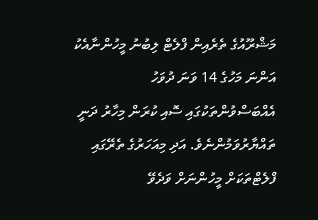މަޝްރޫއުގެ ތެރެއިން ފްލެޓް ލިބުނު މީހުންނާއެކު އަންނަ މަހުގެ 14 ވަނަ ދުވަހު އެއްބަސްވުންތަކުގައި ސޮއި ކުރަން މިހާރު ދަނީ ތައްޔާރުވަމުންނެވެ. އަދި މިއަހަރުގެ ތެރޭގައި ފްލެޓްތަކަށް މީހުންނަށް ވަދެވޭ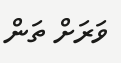ވަރަށް ތަން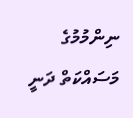ނިންމުމުގެ މަސައްކަތް ދަނީ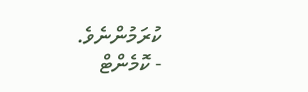ކުރަމުންނެވެ.
- ކޮމެންޓް